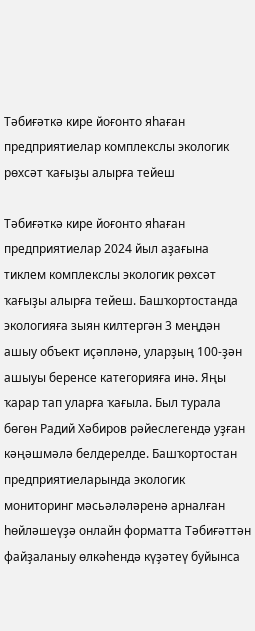Тәбиғәткә кире йоғонто яһаған предприятиелар комплекслы экологик рөхсәт ҡағыҙы алырға тейеш

Тәбиғәткә кире йоғонто яһаған предприятиелар 2024 йыл аҙағына тиклем комплекслы экологик рөхсәт ҡағыҙы алырға тейеш. Башҡортостанда экологияға зыян килтергән 3 меңдән ашыу объект иҫәпләнә, уларҙың 100-ҙән ашыуы беренсе категорияға инә. Яңы ҡарар тап уларға ҡағыла. Был турала бөгөн Радий Хәбиров рәйеслегендә уҙған кәңәшмәлә белдерелде. Башҡортостан предприятиеларында экологик мониторинг мәсьәләләренә арналған һөйләшеүҙә онлайн форматта Тәбиғәттән файҙаланыу өлкәһендә күҙәтеү буйынса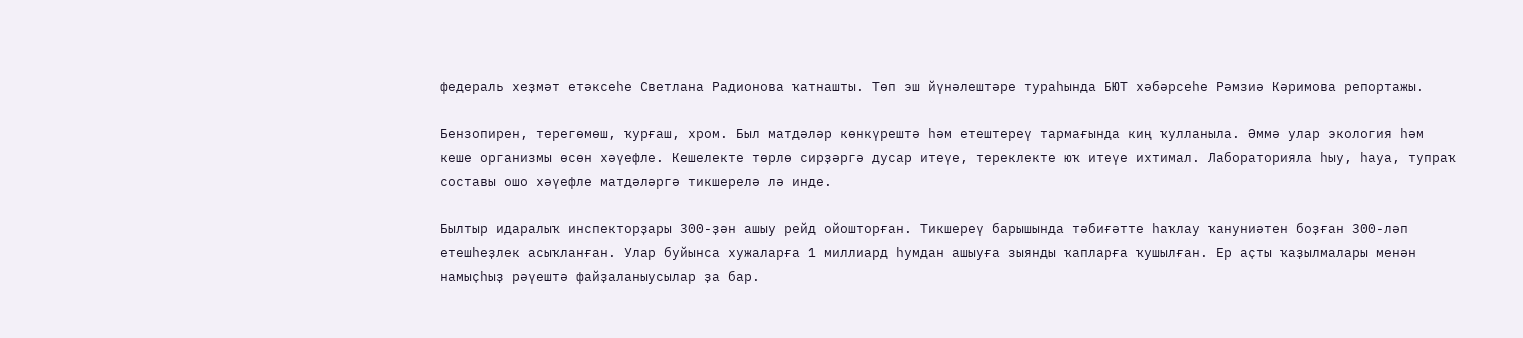федераль хеҙмәт етәксеһе Светлана Радионова ҡатнашты. Төп эш йүнәлештәре тураһында БЮТ хәбәрсеһе Рәмзиә Кәримова репортажы.

Бензопирен, терегөмөш, ҡурғаш, хром. Был матдәләр көнкүрештә һәм етештереү тармағында киң ҡулланыла. Әммә улар экология һәм кеше организмы өсөн хәүефле. Кешелекте төрлө сирҙәргә дусар итеүе, тереклекте юҡ итеүе ихтимал. Лабораторияла һыу, һауа, тупраҡ составы ошо хәүефле матдәләргә тикшерелә лә инде.

Былтыр идаралыҡ инспекторҙары 300-ҙән ашыу рейд ойошторған. Тикшереү барышында тәбиғәтте һаҡлау ҡануниәтен боҙған 300-ләп етешһеҙлек асыҡланған. Улар буйынса хужаларға 1 миллиард һумдан ашыуға зыянды ҡапларға ҡушылған. Ер аҫты ҡаҙылмалары менән намыҫһыҙ рәүештә файҙаланыусылар ҙа бар.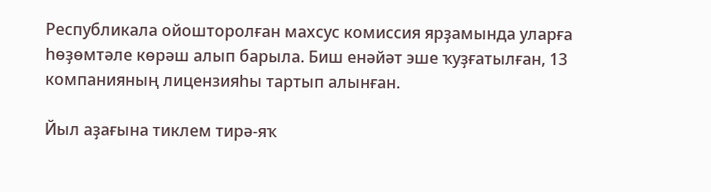Республикала ойошторолған махсус комиссия ярҙамында уларға һөҙөмтәле көрәш алып барыла. Биш енәйәт эше ҡуҙғатылған, 13 компанияның лицензияһы тартып алынған.

Йыл аҙағына тиклем тирә-яҡ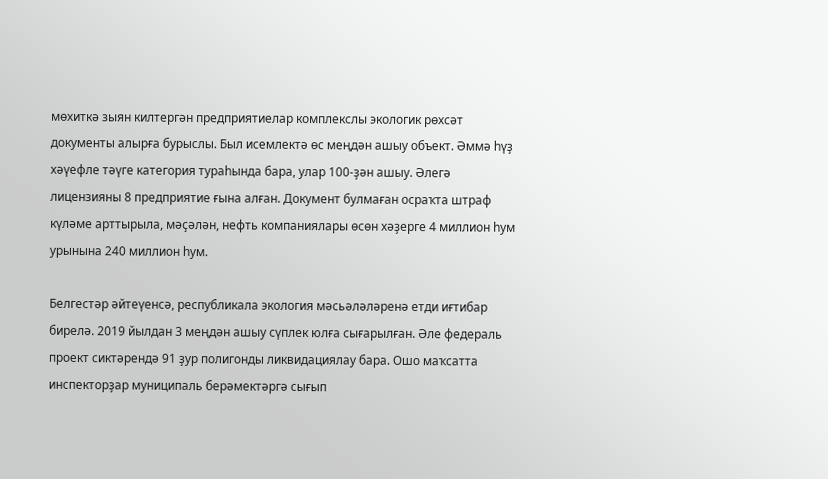мөхиткә зыян килтергән предприятиелар комплекслы экологик рөхсәт документы алырға бурыслы. Был исемлектә өс меңдән ашыу объект. Әммә һүҙ хәүефле тәүге категория тураһында бара, улар 100-ҙән ашыу. Әлегә лицензияны 8 предприятие ғына алған. Документ булмаған осраҡта штраф күләме арттырыла, мәҫәлән, нефть компаниялары өсөн хәҙерге 4 миллион һум урынына 240 миллион һум.

Белгестәр әйтеүенсә, республикала экология мәсьәләләренә етди иғтибар бирелә. 2019 йылдан 3 меңдән ашыу сүплек юлға сығарылған. Әле федераль проект сиктәрендә 91 ҙур полигонды ликвидациялау бара. Ошо маҡсатта инспекторҙар муниципаль берәмектәргә сығып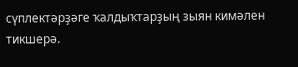сүплектәрҙәге ҡалдыҡтарҙың зыян кимәлен тикшерә.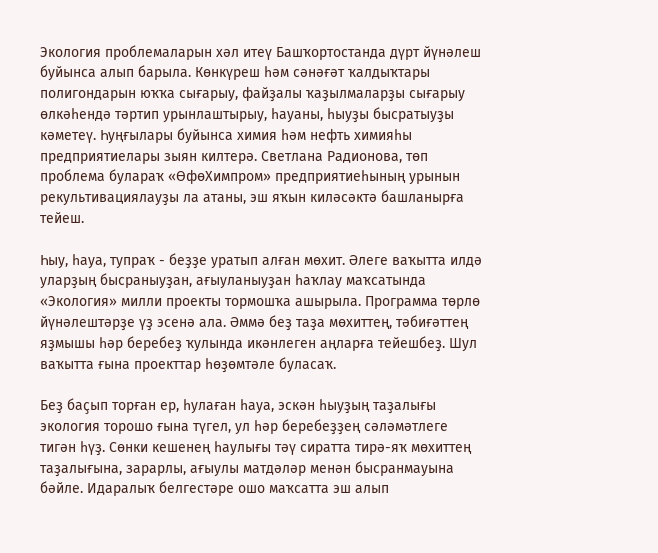Экология проблемаларын хәл итеү Башҡортостанда дүрт йүнәлеш буйынса алып барыла. Көнкүреш һәм сәнәғәт ҡалдыҡтары полигондарын юҡҡа сығарыу, файҙалы ҡаҙылмаларҙы сығарыу өлкәһендә тәртип урынлаштырыу, һауаны, һыуҙы бысратыуҙы кәметеү. Һуңғылары буйынса химия һәм нефть химияһы предприятиелары зыян килтерә. Светлана Радионова, төп проблема булараҡ «ӨфөХимпром» предприятиеһының урынын рекультивациялауҙы ла атаны, эш яҡын киләсәктә башланырға тейеш.

Һыу, һауа, тупраҡ - беҙҙе уратып алған мөхит. Әлеге ваҡытта илдә уларҙың бысраныуҙан, ағыуланыуҙан һаҡлау маҡсатында «Экология» милли проекты тормошҡа ашырыла. Программа төрлө йүнәлештәрҙе үҙ эсенә ала. Әммә беҙ таҙа мөхиттең, тәбиғәттең яҙмышы һәр беребеҙ ҡулында икәнлеген аңларға тейешбеҙ. Шул ваҡытта ғына проекттар һөҙөмтәле буласаҡ.

Беҙ баҫып торған ер, һулаған һауа, эскән һыуҙың таҙалығы экология торошо ғына түгел, ул һәр беребеҙҙең сәләмәтлеге тигән һүҙ. Сөнки кешенең һаулығы тәү сиратта тирә-яҡ мөхиттең таҙалығына, зарарлы, ағыулы матдәләр менән бысранмауына бәйле. Идаралыҡ белгестәре ошо маҡсатта эш алып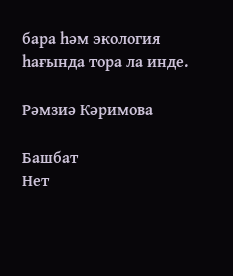бара һәм экология һағында тора ла инде.

Рәмзиә Кәримова

Башбат
Нет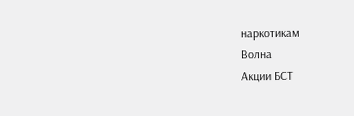наркотикам
Волна
Акции БСТ